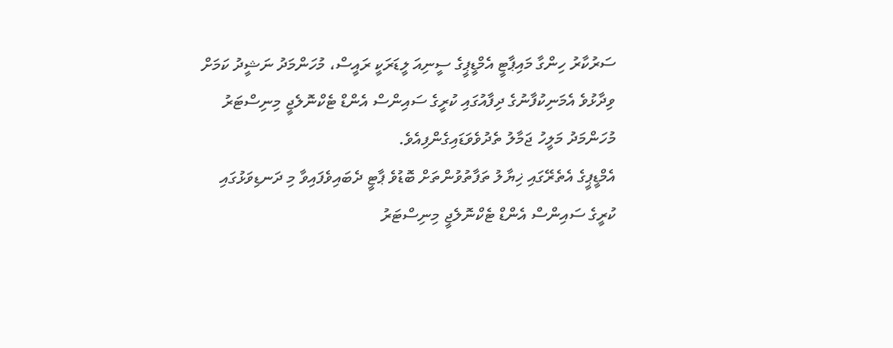ސަރުކާރު ހިންގާ މައިޕާޓީ އެމްޑީޕީގެ ސީނިއަ ލީޑަރަކީ ރައީސް، މުހަންމަދު ނަޝީދު ކަމަށް ވިދާޅުވެ އެމަނިކުފާނުގެ ދިފާއުގައި ކުރީގެ ސައިންސް އެންޑް ޓެކްނޮލެޖީ މިނިސްޓަރު މުހަންމަދު މަލީހު ޖަމާލު ތެދުވެވަޑައިގެންފިއެވެ.
އެމްޑީޕީގެ އެތެރޭގައި ޚިޔާލު ތަފާތުވުންތަށް ބޮޑުވެ ޕާޓީ ދެބައިވެފައިވާ މި ދަނޑިވަޅުގައި ކުރީގެ ސައިންސް އެންޑް ޓެކްނޮލެޖީ މިނިސްޓަރު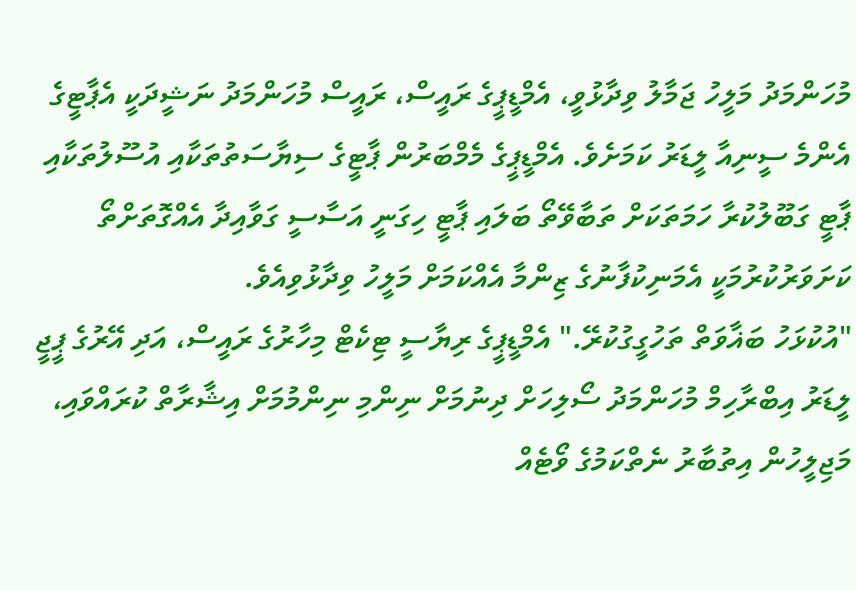މުހަންމަދު މަލީހު ޖަމާލު ވިދާޅުވީ، އެމްޑީޕީގެ ރައީސް، ރައީސް މުހަންމަދު ނަޝީދަކީ އެޕާޓީގެ އެންމެ ސީނިއާ ލީޑަރު ކަމަށެވެ. އެމްޑީޕީގެ މެމްބަރުން ޕާޓީގެ ސިޔާސަތުތަކާއި އުސޫލުތަކާއި ޕާޓީ ގަބޫލުކުރާ ހަމަތަކަށް ތަބާވޭތޯ ބަލައި ޕާޓީ ހިގަނީ އަސާސީ ގަވާއިދާ އެއްގޮތަށްތޯ ކަށަވަރުކުރުމަކީ އެމަނިކުފާނުގެ ޒިންމާ އެއްކަމަށް މަލީހު ވިދާޅުވިއެވެ.
"އުކުޅަހު ބަޣާވަތް ތަހުގީގުކުރޭ." އެމްޑީޕީގެ ރިޔާސީ ޓިކެޓް މިހާރުގެ ރައީސް، އަދި އޭރުގެ ޕީޖީ ލީޑަރު އިބްރާހިމް މުހަންމަދު ސޯލިހަށް ދިނުމަށް ނިންމި ނިންމުމަށް އިޝާރާތް ކުރައްވައި، މަޖިލީހުން އިތުބާރު ނެތްކަމުގެ ވޯޓެއް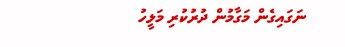ނަގައިގެން މަގާމުން ދުރުކުރި މަލީހު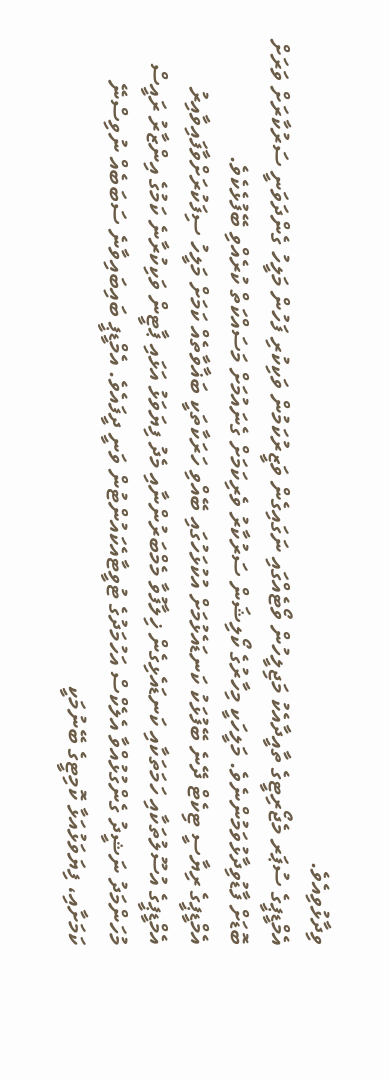ވިދާޅުވިއެވެ.
އެމްޑީޕީގެ ސުޕަރ މެޖޯރިޓީގެ ތާއީދާއެކު މަޖިލީހުން ވޯޓެއްގައި ނަގައިގެން ވަޒީރުކަމުން ވަކިކުރި ފަހުން މަލީހު ގެންދަވަނީ ސަރުކާރަށް ވަރަށް ބޮޑަށް ފާޑުވިދާޅުވަމުންނެވެ. މަލީހަކީ މިހާރުގެ ކޯލިޝަން ސަރުކާރު ވެރިކަމަށް ގެނައުމަށް މަސައްކަތް ކުރެއްވި ބޭފުޅެކެވެ.
އެމްޑީޕީގެ ރިޔާސީ ޓިކެޓް ދޭނެ ބޭފުޅަކު ކަނޑައެޅުމަށް އުކުޅަހުގައި ބޭއްވި ހަރަކާތަކީ ބަޣާވާތެއް ކަމަށް މަލީހު ސިފަކުރަށްވާފައިވާއިރު އެމްޑީޕީގެ އުސޫލުތަކާއި ހަމަތަކާއި ކަނޑައެޅިގެން ޚިލާފުވާ މެމްބަރުންނާއި މެދު ފިޔަވަޅު އަޅައި ޕާޓީން ވަކިކުރާނެ ކަމުގެ އިންޒާރު ރައީސް މުހަންމަދު ނަޝީދު ގެންގުޅުއްވާ އެލެކްސް އަހުމަދުގެ ޓުވީޓާއެކައުންޓުން ވަނީ ދީފައެވެ. އެމްޑީޕީ ބައިބައިވާނެ ސަބަބެއް ނުވިސްނޭ ކަމަށާއި، ފިޔަވަޅުއަޅާ ކޮމިޓީގެ ބޭނުމަކީ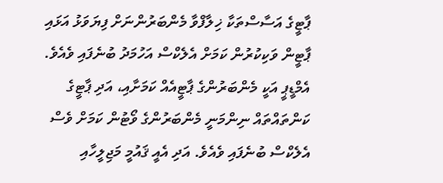ޕާޓީގެ އަސާސްތަކާ ޚިލާފްވާ މެންބަރުންނަށް ފިޔަވަޅު އަޅައި ޕާޓީން ވަކިކުރުން ކަމަށް އެލެކްސް އަހުމަދު ބުނެފައި ވެއެވެ. އެމްޑީޕީ އަކީ މެންބަރުންގެ ޕާޓީއެއް ކަމަށާއި، އަދި ޕާޓީގެ ކަންތައްތައް ނިންމަނީ މެންބަރުންގެ ވޯޓުން ކަމަށް ވެސް އެލެކްސް ބުނެފައި ވެއެވެ. އަދި އެއީ ޤައުމީ މަޖިލީހާއި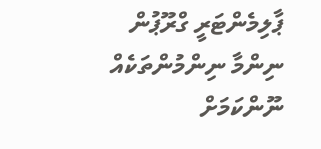ޕާލިމެންޓަރީ ގްރޫޕުން ނިންމާ ނިންމުންތަކެއް ނޫންކަމަށް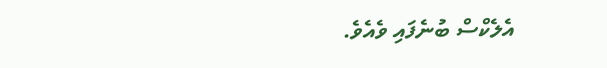އެލެކްސް ބުނެފައި ވެއެވެ.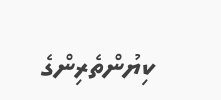ކިޔުންތެރިންގެ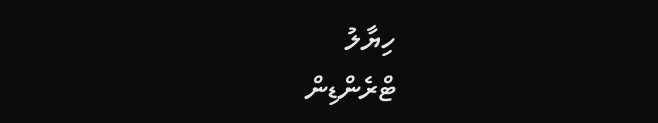ހިޔާލު
ޓްރެންޑިން